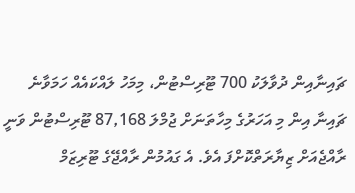ޗައިނާއިން ދުވާލަކު 700 ޓޫރިސްޓުން، މިމަހު ލައްކައެއް ހަމަވާނެ
ޗައިނާ އިން މި އަހަރުގެ މިހާތަނަށް ޖުމްލަ 87,168 ޓޫރިސްޓުން ވަނީ ރާއްޖެއަށް ޒިޔާރަތްކޮށްފަ އެވެ. އެ ގައުމުން ރާއްޖޭގެ ޓޫރިޒަމް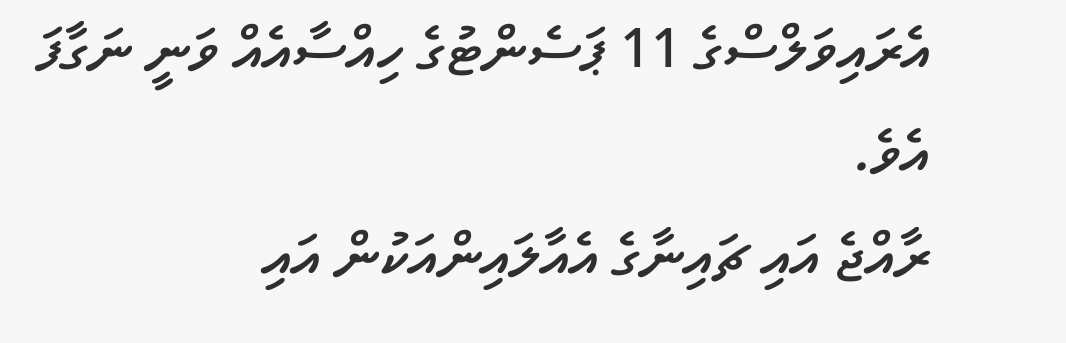އެރައިވަލްސްގެ 11 ޕަސެންޓުގެ ހިއްސާއެއް ވަނީ ނަގާފަ އެވެ.
ރާއްޖެ އައި ޗައިނާގެ އެއާލައިންއަކުން އައި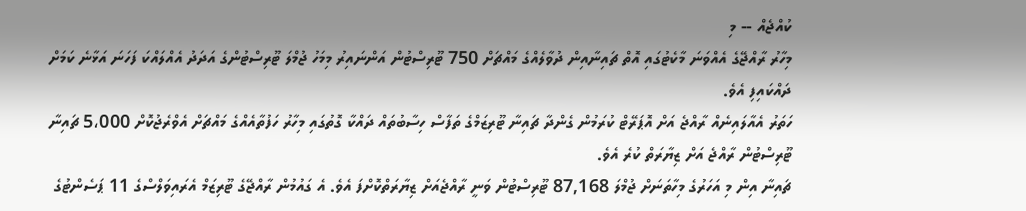ކުއްޖެއް -- މި
މިހާރު ރާއްޖޭގެ އެއްވަނަ މާކެޓުގައި އޮތް ޗައިނާއިން ދުވާލެއްގެ މައްޗަށް 750 ޓޫރިސްޓުން އަންނައިރު މިމަހު ޖުމްލަ ޓޫރިސްޓުންގެ އަދަދު އެއްލައްކަ ފަހަނަ އަޅާނެ ކަމަށް ދައްކައިފި އެވެ.
ހަތަރު އެއާލައިނެއް ރާއްޖެ އަށް އޮޕަރޭޓް ކުރަމުން ގެންދާ ޗައިނާ ޓޫރިޒަމްގެ ތަފާސް ހިސާބުތައް ދައްކާ ގޮތުގައި މިހާރު ހަފުތާއެއްގެ މައްޗަށް އެވްރެޖުކޮށް 5،000 ޗައިނާ ޓޫރިސްޓުން ރާއްޖެ އަށް ޒިޔާރަތް ކުރެ އެވެ.
ޗައިނާ އިން މި އަހަރުގެ މިހާތަނަށް ޖުމްލަ 87,168 ޓޫރިސްޓުން ވަނީ ރާއްޖެއަށް ޒިޔާރަތްކޮށްފަ އެވެ. އެ ގައުމުން ރާއްޖޭގެ ޓޫރިޒަމް އެރައިވަލްސްގެ 11 ޕަސެންޓުގެ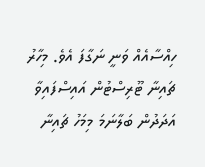ހިއްސާއެއް ވަނީ ނަގާފަ އެވެ. މިހާރު ޗައިނާ ޓޫރިސްޓުން އައިސްފައިވާ އަދަދުން ބަލާނަމަ މިމަހު ޗައިނާ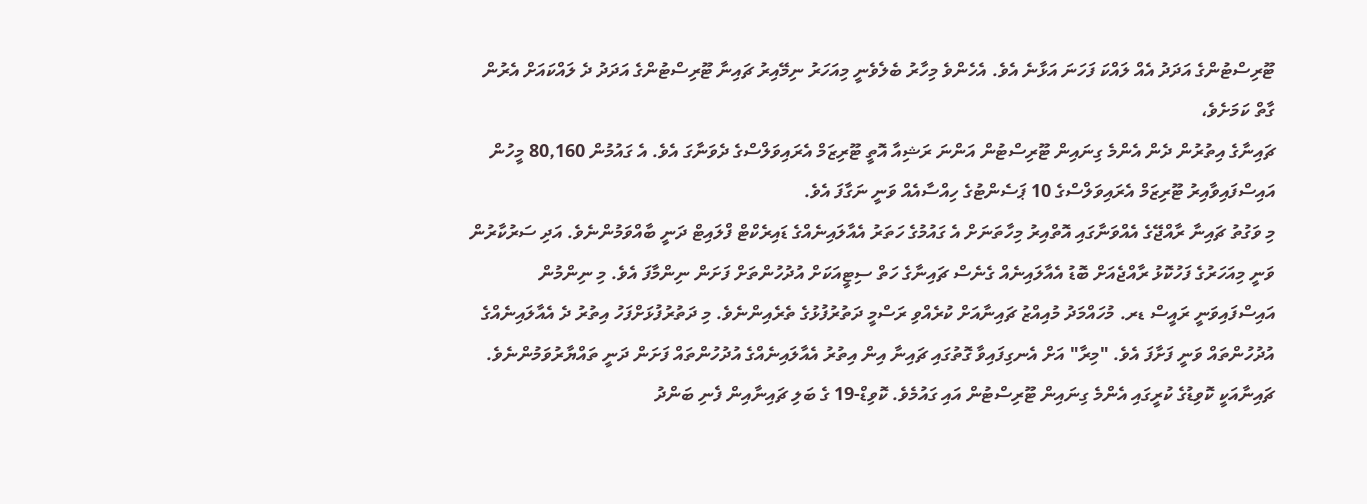ޓޫރިސްޓުންގެ އަދަދު އެއް ލައްކަ ފަހަނަ އަޅާނެ އެވެ. އެހެންވެ މިހާރު ބެލެވެނީ މިއަހަރު ނިމޭއިރު ޗައިނާ ޓޫރިސްޓުންގެ އަދަދު ދެ ލައްކައަށް އެރުން ގާތް ކަމަށެވެ،
ޗައިނާގެ އިތުރުން ދެން އެންމެ ގިނައިން ޓޫރިސްޓުން އަންނަ ރަޝިއާ އޮތީ ޓޫރިޒަމް އެރައިވަލްސްގެ ދެވަނާގަ އެވެ. އެ ގައުމުން 80,160 މީހުން އައިސްފައިވާއިރު ޓޫރިޒަމް އެރައިވަލްސްގެ 10 ޕަސެންޓުގެ ހިއްސާއެއް ވަނީ ނަގާފަ އެވެ.
މި ވަގުތު ޗައިނާ ރާއްޖޭގެ އެއްވަނާގައި އޮތްއިރު މިހާތަނަށް އެ ގައުމުގެ ހަތަރު އެއާލައިނެއްގެ ޑައިރެކްޓް ފްލައިޓް ދަނީ ބާއްވަމުންނެވެ. އަދި ސަރުކާރުން ވަނީ މިއަހަރުގެ ފަހުކޮޅު ރާއްޖެއަށް ބޮޑު އެއާލައިނެއް ގެނެސް ޗައިނާގެ ހަތް ސިޓީއަކަށް އުދުހުންތަށް ފަށަން ނިންމާފަ އެވެ. މި ނިންމުން އައިސްފައިވަނީ ރައީސް ޑރ. މުހައްމަދު މުއިއްޒު ޗައިނާއަށް ކުރެއްވި ރަސްމީ ދަތުރުފުޅުގެ ތެރެއިންނެވެ. މި ދަތުރުފުޅަށްފަހު އިތުރު ދެ އެއާލައިނެއްގެ އުދުހުންތައް ވަނީ ފަށާފަ އެވެ. "މިރާ" އަށް އެނގިފައިވާ ގޮތުގައި ޗައިނާ އިން އިތުރު އެއާލައިނެއްގެ އުދުހުންތައް ފަށަން ދަނީ ތައްޔާރުވަމުންނެވެ.
ޗައިނާއަކީ ކޮވިޑުގެ ކުރީގައި އެންމެ ގިނައިން ޓޫރިސްޓުން އައި ގައުމެވެ. ކޮވިޑް-19 ގެ ބަލި ޗައިނާއިން ފެނި ބަންދު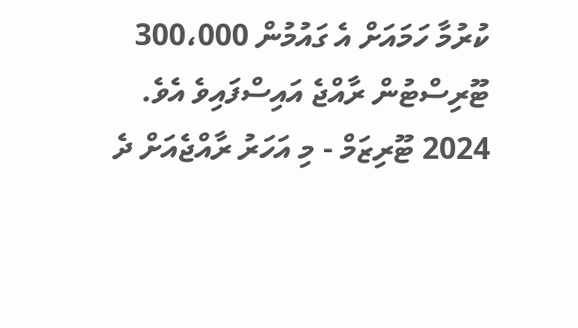ކުރުމާ ހަމައަށް އެ ގައުމުން 300،000 ޓޫރިސްޓުން ރާއްޖެ އައިސްފައިވެ އެވެ.
2024 ޓޫރިޒަމް - މި އަހަރު ރާއްޖެއަށް ދެ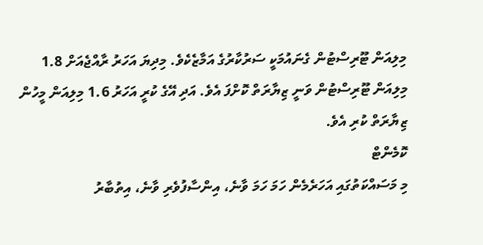މިލިއަން ޓޫރިސްޓުން ގެނައުމަކީ ސަރުކާރުގެ އަމާޒެކެވެ. މިދިޔަ އަހަރު ރާއްޖެއަށް 1.8 މިލިއަން ޓޫރިސްޓުން ވަނީ ޒިޔާރަތް ކޮށްފަ އެވެ. އަދި އޭގެ ކުރީ އަހަރު 1.6 މިލިއަން މީހުން ޒިޔާރަތް ކުރި އެވެ.
ކޮމެންޓް
މި މަސައްކަތުގައި އަހަރެމެން ހަމަ ހަމަ ވާނެ، އިންސާފުވެރި ވާނެ، އިތުބާރު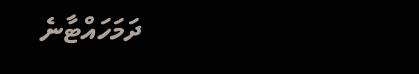ދަމަހައްޓާނެ